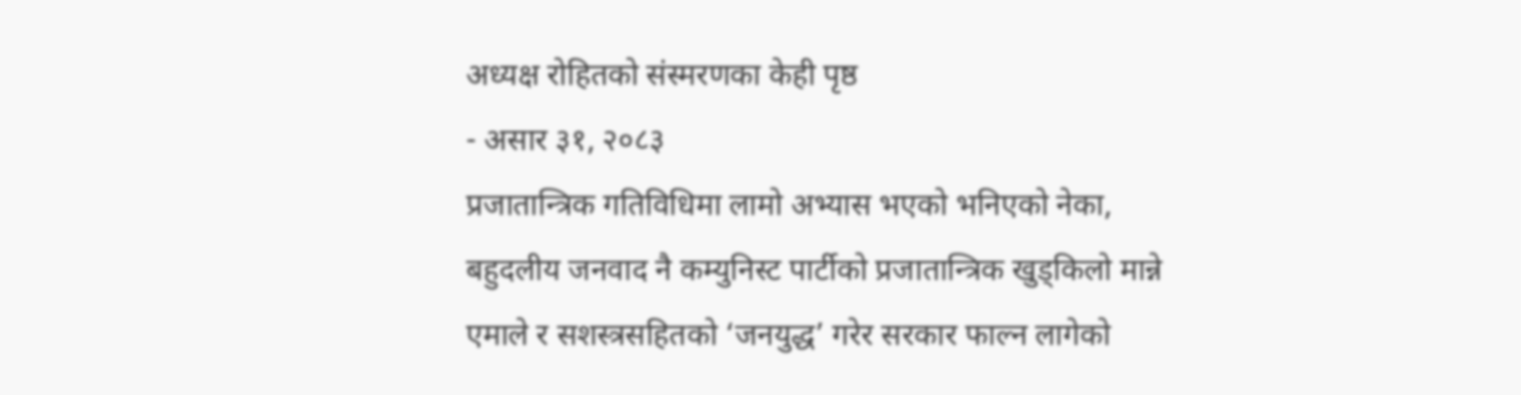अध्यक्ष रोहितको संस्मरणका केही पृष्ठ
- असार ३१, २०८३
प्रजातान्त्रिक गतिविधिमा लामो अभ्यास भएको भनिएको नेका, बहुदलीय जनवाद नै कम्युनिस्ट पार्टीको प्रजातान्त्रिक खुड्किलो मान्ने एमाले र सशस्त्रसहितको ‘जनयुद्ध’ गरेर सरकार फाल्न लागेको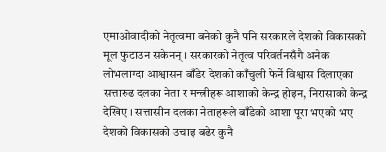एमाओवादीको नेतृत्वमा बनेको कुनै पनि सरकारले देशको विकासको मूल फुटाउन सकेनन् । सरकारको नेतृत्व परिवर्तनसँगै अनेक लोभलाग्दा आश्वासन बाँडेर देशको काँचुली फेर्ने विश्वास दिलाएका सत्तारुढ दलका नेता र मन्त्रीहरू आशाको केन्द्र होइन, निरासाको केन्द्र देखिए । सत्तासीन दलका नेताहरूले बाँडेको आशा पूरा भएको भए देशको विकासको उचाइ बढेर कुनै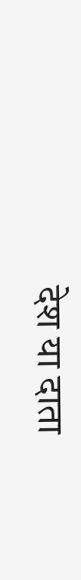देश या दाता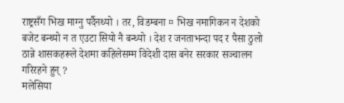राष्ट्रसँग भिख माग्नु पर्दैनथ्यो । तर, विडम्बना ¤ भिख नमागिकन न देशको बजेट बन्थ्यो न त एउटा सियो नै बन्थ्यो । देश र जनताभन्दा पद र पैसा ठुलो ठान्ने शासकहरूले देशमा कहिलेसम्म विदेशी दास बनेर सरकार सञ्चालन गरिरहने हुन् ?
मलेसिया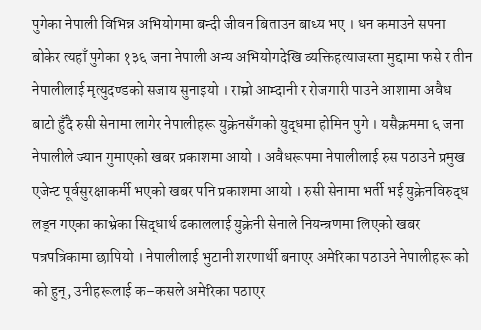पुगेका नेपाली विभिन्न अभियोगमा बन्दी जीवन बिताउन बाध्य भए । धन कमाउने सपना बोकेर त्यहाँ पुगेका १३६ जना नेपाली अन्य अभियोगदेखि व्यक्तिहत्याजस्ता मुद्दामा फसे र तीन नेपालीलाई मृत्युदण्डको सजाय सुनाइयो । राम्रो आम्दानी र रोजगारी पाउने आशामा अवैध बाटो हुँदै रुसी सेनामा लागेर नेपालीहरू युक्रेनसँगको युद्धमा होमिन पुगे । यसैक्रममा ६ जना नेपालीले ज्यान गुमाएको खबर प्रकाशमा आयो । अवैधरूपमा नेपालीलाई रुस पठाउने प्रमुख एजेन्ट पूर्वसुरक्षाकर्मी भएको खबर पनि प्रकाशमा आयो । रुसी सेनामा भर्ती भई युक्रेनविरुद्ध लड्न गएका काभ्रेका सिद्धार्थ ढकाललाई युक्रेनी सेनाले नियन्त्रणमा लिएको खबर पत्रपत्रिकामा छापियो । नेपालीलाई भुटानी शरणार्थी बनाएर अमेरिका पठाउने नेपालीहरू को को हुन्, उनीहरूलाई क–कसले अमेरिका पठाएर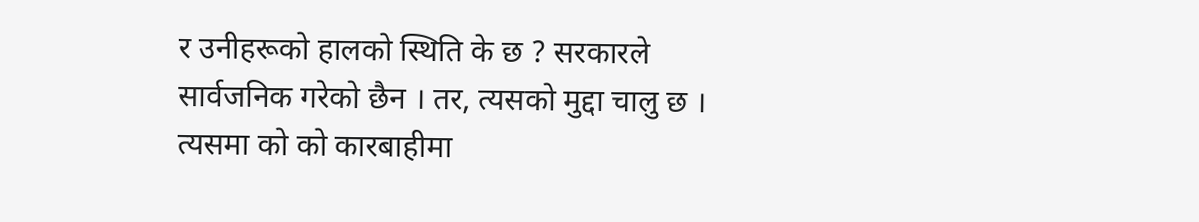र उनीहरूको हालको स्थिति के छ ? सरकारले सार्वजनिक गरेको छैन । तर, त्यसको मुद्दा चालु छ । त्यसमा को को कारबाहीमा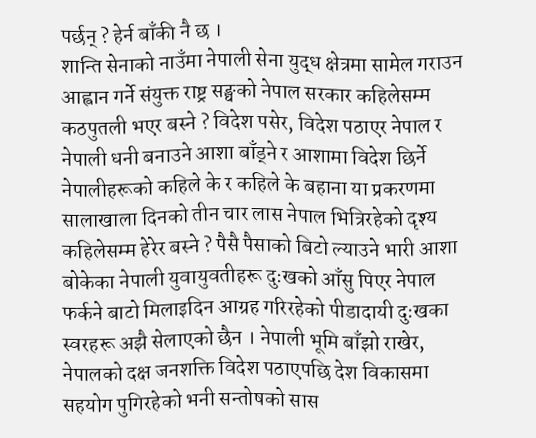पर्छन् ? हेर्न बाँकी नै छ ।
शान्ति सेनाको नाउँमा नेपाली सेना युद्ध क्षेत्रमा सामेल गराउन आह्वान गर्ने संयुक्त राष्ट्र सङ्घको नेपाल सरकार कहिलेसम्म कठपुतली भएर बस्ने ? विदेश पसेर, विदेश पठाएर नेपाल र नेपाली धनी बनाउने आशा बाँड्ने र आशामा विदेश छिर्ने नेपालीहरूको कहिले के र कहिले के बहाना या प्रकरणमा सालाखाला दिनको तीन चार लास नेपाल भित्रिरहेको दृश्य कहिलेसम्म हेरेर बस्ने ? पैसै पैसाको बिटो ल्याउने भारी आशा बोकेका नेपाली युवायुवतीहरू दुःखको आँसु पिएर नेपाल फर्कने बाटो मिलाइदिन आग्रह गरिरहेको पीडादायी दुःखका स्वरहरू अझै सेलाएको छैन । नेपाली भूमि बाँझो राखेर, नेपालको दक्ष जनशक्ति विदेश पठाएपछि देश विकासमा सहयोग पुगिरहेको भनी सन्तोषको सास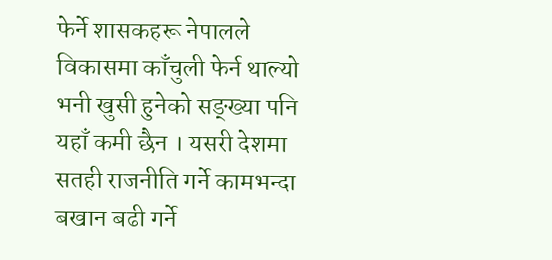फेर्ने शासकहरू नेपालले विकासमा काँचुली फेर्न थाल्यो भनी खुसी हुनेको सङ्ख्या पनि यहाँ कमी छैन । यसरी देशमा सतही राजनीति गर्ने कामभन्दा बखान बढी गर्ने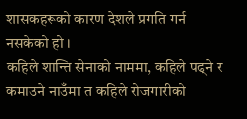शासकहरूको कारण देशले प्रगति गर्न नसकेको हो ।
कहिले शान्ति सेनाको नाममा, कहिले पढ्ने र कमाउने नाउँमा त कहिले रोजगारीको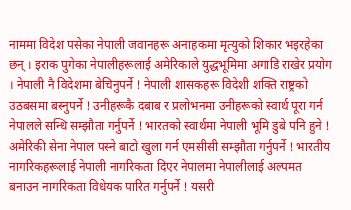नाममा विदेश पसेका नेपाली जवानहरू अनाहकमा मृत्युको शिकार भइरहेका छन् । इराक पुगेका नेपालीहरूलाई अमेरिकाले युद्धभूमिमा अगाडि राखेर प्रयोग । नेपाली नै विदेशमा बेचिनुपर्ने ! नेपाली शासकहरू विदेशी शक्ति राष्ट्रको उठबसमा बस्नुपर्ने ! उनीहरूकै दबाब र प्रलोभनमा उनीहरूको स्वार्थ पूरा गर्न नेपालले सन्धि सम्झौता गर्नुपर्ने ! भारतको स्वार्थमा नेपाली भूमि डुबे पनि हुने ! अमेरिकी सेना नेपाल पस्ने बाटो खुला गर्न एमसीसी सम्झौता गर्नुपर्ने ! भारतीय नागरिकहरूलाई नेपाली नागरिकता दिएर नेपालमा नेपालीलाई अल्पमत बनाउन नागरिकता विधेयक पारित गर्नुपर्ने ! यसरी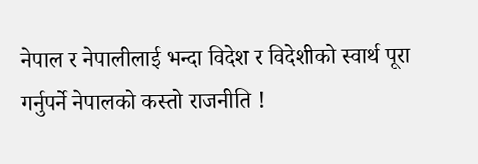नेपाल र नेपालीलाई भन्दा विदेश र विदेशीको स्वार्थ पूरा गर्नुपर्ने नेपालको कस्तो राजनीति !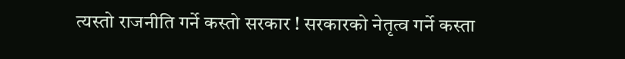त्यस्तो राजनीति गर्ने कस्तो सरकार ! सरकारको नेतृत्व गर्ने कस्ता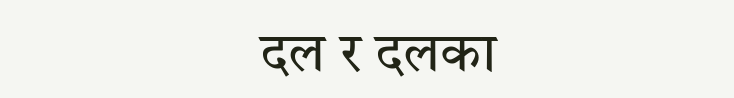दल र दलका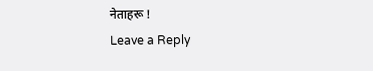नेताहरू !
Leave a Reply